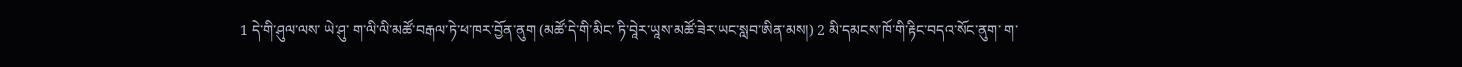1 དེ་གི་ཤུལ་ལས་ ཡེ་ཤུ་ ག་ལི་ལི་མཚོ་བརྒལ་ཏེ་ཕ་ཁར་བྱོན་ནུག (མཚོ་དེ་གི་མིང་ ཏི་བཱེར་ཡཱས་མཚོ་ཟེར་ཡང་སླབ་ཨིན་མས།) 2 མི་དམངས་ཁོ་གི་རྟིང་བདའ་སོང་ནུག་ ག་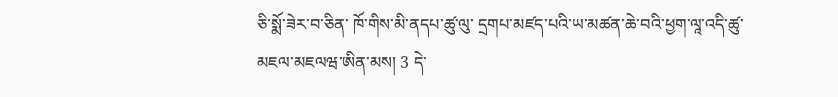ཅི་སྨོ་ཟེར་བ་ཅིན་ ཁོ་གིས་མི་ནདཔ་ཚུ་ལུ་ དྲགཔ་མཛད་པའི་ཡ་མཚན་ཆེ་བའི་ཕྱག་ལཱ་འདི་ཚུ་མཇལ་མཇལཝ་ཨིན་མས། 3 དེ་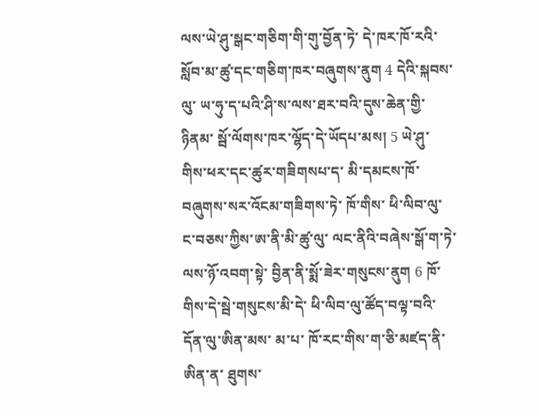ལས་ཡེ་ཤུ་སྒང་གཅིག་གི་གུ་བྱོན་ཏེ་ དེ་ཁར་ཁོ་རའི་སློབ་མ་ཚུ་དང་གཅིག་ཁར་བཞུགས་ནུག 4 དེའི་སྐབས་ལུ་ ཡ་ཧུ་ད་པའི་ཤི་ས་ལས་ཐར་བའི་དུས་ཆེན་གྱི་ཉིནམ་ སྦོ་ལོགས་ཁར་ལྷོད་དེ་ཡོདཔ་མས། 5 ཡེ་ཤུ་གིས་ཕར་དང་ཚུར་གཟིགསཔ་ད་ མི་དམངས་ཁོ་བཞུགས་སར་འོངམ་གཟིགས་ཏེ་ ཁོ་གིས་ ཕི་ལིབ་ལུ་ ང་བཅས་ཀྱིས་ཨ་ནི་མི་ཚུ་ལུ་ ལང་ནིའི་བཞེས་སྒོ་ག་ཏེ་ལས་ཉོ་འབག་སྟེ་ བྱིན་ནི་སྨོ་ཟེར་གསུངས་ནུག 6 ཁོ་གིས་དེ་སྦེ་གསུངས་མི་དེ་ ཕི་ལིབ་ལུ་ཚོད་བལྟ་བའི་དོན་ལུ་ཨིན་མས་ མ་པ་ ཁོ་རང་གིས་ག་ཅི་མཛད་ནི་ཨིན་ན་ ཐུགས་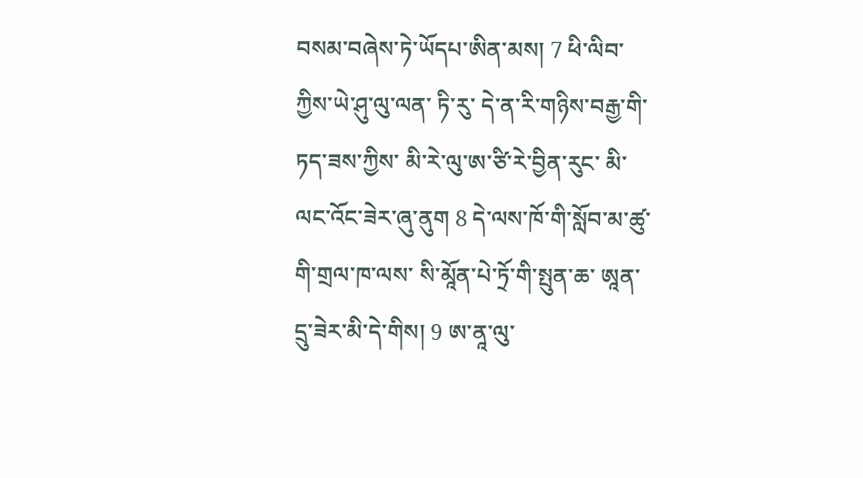བསམ་བཞེས་ཏེ་ཡོདཔ་ཨིན་མས། 7 ཕི་ལིབ་ཀྱིས་ཡེ་ཤུ་ལུ་ལན་ ཏི་རུ་ དེ་ན་རི་གཉིས་བརྒྱ་གི་ཏད་ཟས་ཀྱིས་ མི་རེ་ལུ་ཨ་ཙི་རེ་བྱིན་རུང་ མི་ལང་འོང་ཟེར་ཞུ་ནུག 8 དེ་ལས་ཁོ་གི་སློབ་མ་ཚུ་གི་གྲལ་ཁ་ལས་ སི་མཱོན་པེ་ཏྲོ་གི་སྤུན་ཆ་ ཨཱན་དྲུ་ཟེར་མི་དེ་གིས། 9 ཨ་ནཱ་ལུ་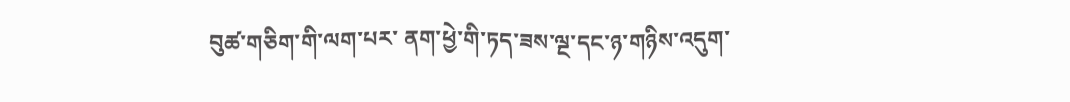བུཚ་གཅིག་གི་ལག་པར་ ནག་ཕྱེ་གི་ཏད་ཟས་ལྔ་དང་ཉ་གཉིས་འདུག་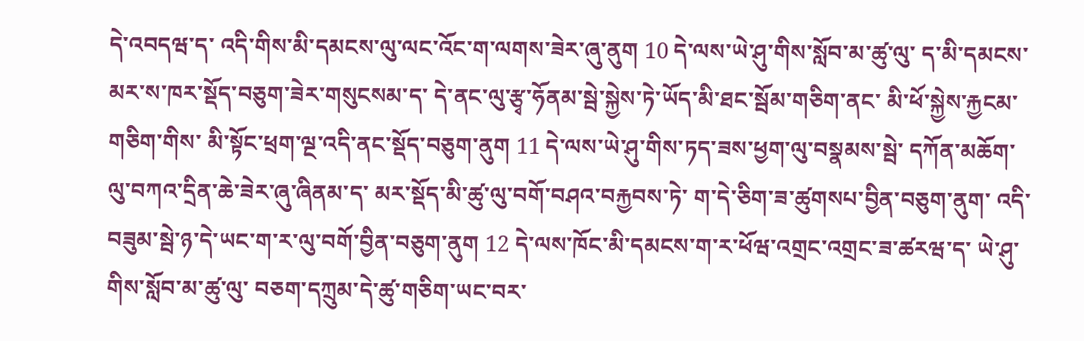དེ་འབདཝ་ད་ འདི་གིས་མི་དམངས་ལུ་ལང་འོང་ག་ལགས་ཟེར་ཞུ་ནུག 10 དེ་ལས་ཡེ་ཤུ་གིས་སློབ་མ་ཚུ་ལུ་ ད་མི་དམངས་མར་ས་ཁར་སྡོད་བཅུག་ཟེར་གསུངསམ་ད་ དེ་ནང་ལུ་རྩྭ་ཧོནམ་སྦེ་སྐྱེས་ཏེ་ཡོད་མི་ཐང་སྦོམ་གཅིག་ནང་ མི་ཕོ་སྐྱེས་རྐྱངམ་གཅིག་གིས་ མི་སྟོང་ཕྲག་ལྔ་འདི་ནང་སྡོད་བཅུག་ནུག 11 དེ་ལས་ཡེ་ཤུ་གིས་ཏད་ཟས་ཕྱག་ལུ་བསྣམས་སྦེ་ དཀོན་མཆོག་ལུ་བཀའ་དྲིན་ཆེ་ཟེར་ཞུ་ཞིནམ་ད་ མར་སྡོད་མི་ཚུ་ལུ་བགོ་བཤའ་བརྐྱབས་ཏེ་ ག་དེ་ཅིག་ཟ་ཚུགསཔ་བྱིན་བཅུག་ནུག་ འདི་བཟུམ་སྦེ་ཉ་དེ་ཡང་ག་ར་ལུ་བགོ་བྱིན་བཅུག་ནུག 12 དེ་ལས་ཁོང་མི་དམངས་ག་ར་ཕོཝ་འགྲང་འགྲང་ཟ་ཚརཝ་ད་ ཡེ་ཤུ་གིས་སློབ་མ་ཚུ་ལུ་ བཅག་དཀྲུམ་དེ་ཚུ་གཅིག་ཡང་བར་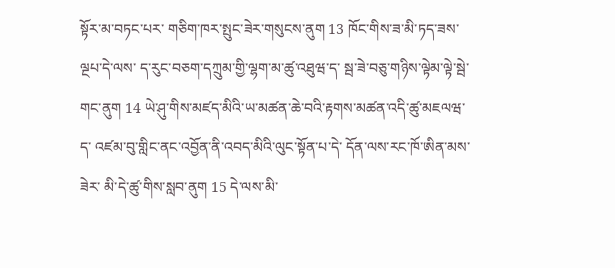སྟོར་མ་བཏང་པར་ གཅིག་ཁར་སྤུང་ཟེར་གསུངས་ནུག 13 ཁོང་གིས་ཟ་མི་ཏད་ཟས་ལྔཔ་དེ་ལས་ ད་རུང་བཅག་དཀྲུམ་གྱི་ལྷག་མ་ཚུ་འཐུཝ་ད་ སྦ་ཟེ་བཅུ་གཉིས་ལྟེམ་ལྟེ་སྦེ་གང་ནུག 14 ཡེ་ཤུ་གིས་མཛད་མིའི་ཡ་མཚན་ཆེ་བའི་རྟགས་མཚན་འདི་ཚུ་མཇལཝ་ད་ འཛམ་བུ་གླིང་ནང་འབྱོན་ནི་འབད་མིའི་ལུང་སྟོན་པ་དེ་ དོན་ལས་རང་ཁོ་ཨིན་མས་ཟེར་ མི་དེ་ཚུ་གིས་སླབ་ནུག 15 དེ་ལས་མི་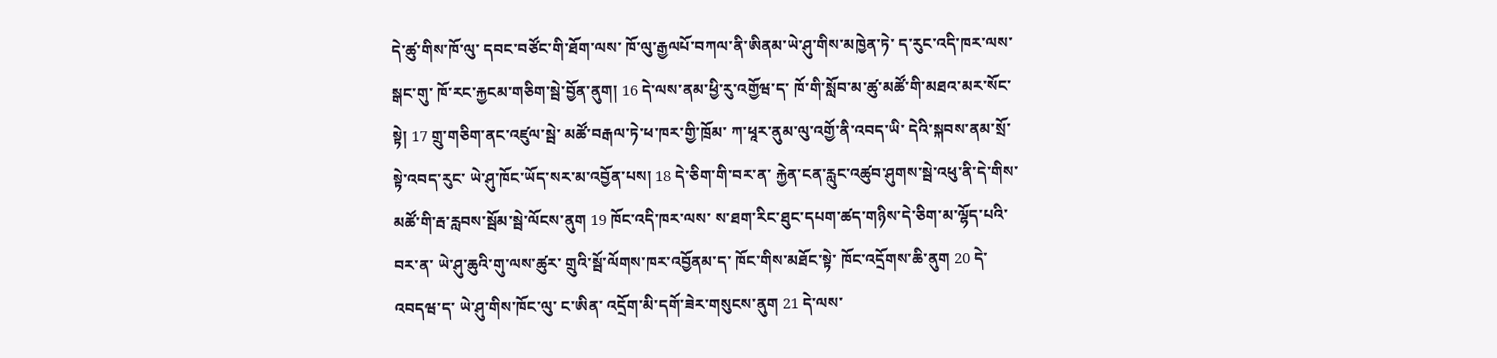དེ་ཚུ་གིས་ཁོ་ལུ་ དབང་བཙོང་གི་ཐོག་ལས་ ཁོ་ལུ་རྒྱལཔོ་བཀལ་ནི་ཨིནམ་ཡེ་ཤུ་གིས་མཁྱེན་ཏེ་ ད་རུང་འདི་ཁར་ལས་སྒང་གུ་ ཁོ་རང་རྐྱངམ་གཅིག་སྦེ་བྱོན་ནུག། 16 དེ་ལས་ནམ་ཕྱི་རུ་འགྱོཝ་ད་ ཁོ་གི་སློབ་མ་ཚུ་མཚོ་གི་མཐའ་མར་སོང་སྟེ། 17 གྲུ་གཅིག་ནང་འཛུལ་སྦེ་ མཚོ་བརྒལ་ཏེ་ཕ་ཁར་གྱི་ཁྲོམ་ ཀ་ཕཱར་ནུམ་ལུ་འགྱོ་ནི་འབད་ཡི་ དེའི་སྐབས་ནམ་སྲོ་སྟེ་འབད་རུང་ ཡེ་ཤུ་ཁོང་ཡོད་སར་མ་འབྱོན་པས། 18 དེ་ཅིག་གི་བར་ན་ རྐྱེན་ངན་རླུང་འཚུབ་ཤུགས་སྦེ་འཕུ་ནི་དེ་གིས་ མཚོ་གི་རྦ་རླབས་སྦོམ་སྦེ་ལོངས་ནུག 19 ཁོང་འདི་ཁར་ལས་ ས་ཐག་རིང་ཐུང་དཔག་ཚད་གཉིས་དེ་ཅིག་མ་ལྷོད་པའི་བར་ན་ ཡེ་ཤུ་ཆུའི་གུ་ལས་ཚུར་ གྲུའི་སྦོ་ལོགས་ཁར་འབྱོནམ་ད་ ཁོང་གིས་མཐོང་སྟེ་ ཁོང་འདྲོགས་ཆི་ནུག 20 དེ་འབདཝ་ད་ ཡེ་ཤུ་གིས་ཁོང་ལུ་ ང་ཨིན་ འདྲོག་མི་དགོ་ཟེར་གསུངས་ནུག 21 དེ་ལས་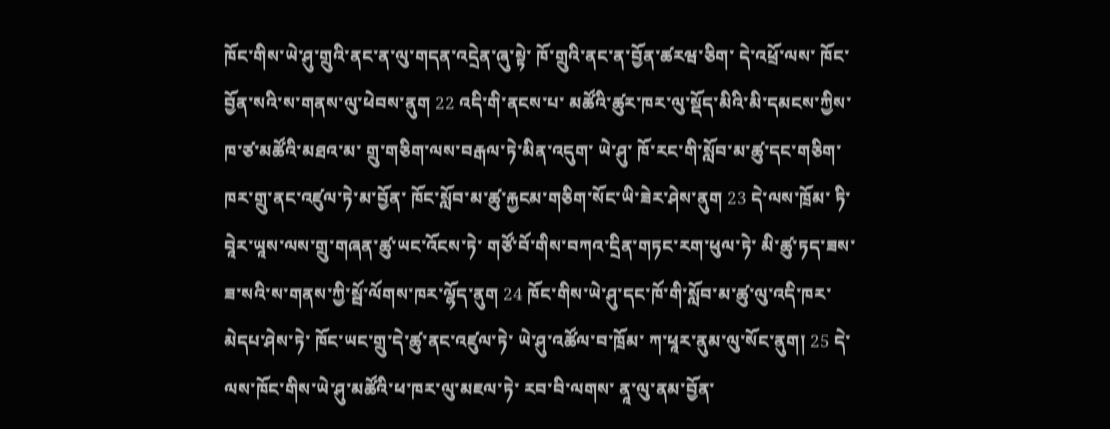ཁོང་གིས་ཡེ་ཤུ་གྲུའི་ནང་ན་ལུ་གདན་འདྲེན་ཞུ་སྟེ་ ཁོ་གྲུའི་ནང་ན་བྱོན་ཚརཝ་ཅིག་ དེ་འཕྲོ་ལས་ ཁོང་བྱོན་སའི་ས་གནས་ལུ་ཕེབས་ནུག 22 འདི་གི་ནངས་པ་ མཚོའི་ཚུར་ཁར་ལུ་སྡོད་མིའི་མི་དམངས་ཀྱིས་ ཁ་ཙ་མཚོའི་མཐའ་མ་ གྲུ་གཅིག་ལས་བརྒལ་ཏེ་མིན་འདུག་ ཡེ་ཤུ་ ཁོ་རང་གི་སློབ་མ་ཚུ་དང་གཅིག་ཁར་གྲུ་ནང་འཛུལ་ཏེ་མ་བྱོན་ ཁོང་སློབ་མ་ཚུ་རྐྱངམ་གཅིག་སོང་ཡི་ཟེར་ཤེས་ནུག 23 དེ་ལས་ཁྲོམ་ ཏི་བཱེར་ཡཱས་ལས་གྲུ་གཞན་ཚུ་ཡང་འོངས་ཏེ་ གཙོ་བོ་གིས་བཀའ་དྲིན་གཏང་རག་ཕུལ་ཏེ་ མི་ཚུ་ཏད་ཟས་ཟ་སའི་ས་གནས་ཀྱི་སྦོ་ལོགས་ཁར་ལྷོད་ནུག 24 ཁོང་གིས་ཡེ་ཤུ་དང་ཁོ་གི་སློབ་མ་ཚུ་ལུ་འདི་ཁར་མེདཔ་ཤེས་ཏེ་ ཁོང་ཡང་གྲུ་དེ་ཚུ་ནང་འཛུལ་ཏེ་ ཡེ་ཤུ་འཚོལ་བ་ཁྲོམ་ ཀ་ཕཱར་ནུམ་ལུ་སོང་ནུག། 25 དེ་ལས་ཁོང་གིས་ཡེ་ཤུ་མཚོའི་ཕ་ཁར་ལུ་མཇལ་ཏེ་ རབ་བི་ལགས་ ནཱ་ལུ་ནམ་བྱོན་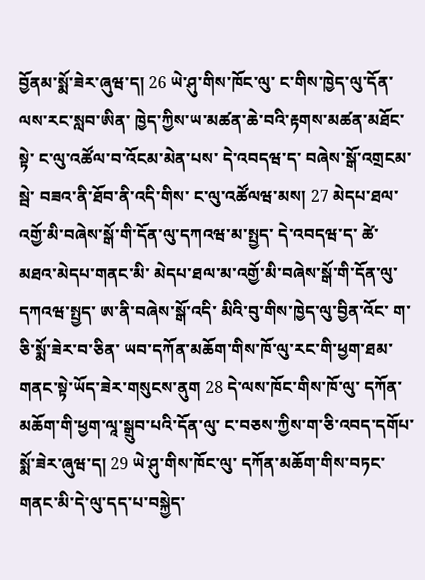བྱོནམ་སྨོ་ཟེར་ཞུཝ་ད། 26 ཡེ་ཤུ་གིས་ཁོང་ལུ་ ང་གིས་ཁྱེད་ལུ་དོན་ལས་རང་སླབ་ཨིན་ ཁྱེད་ཀྱིས་ཡ་མཚན་ཆེ་བའི་རྟགས་མཚན་མཐོང་སྟེ་ ང་ལུ་འཚོལ་བ་འོངམ་མེན་པས་ དེ་འབདཝ་ད་ བཞེས་སྒོ་འགྲངམ་སྦེ་ བཟའ་ནི་ཐོབ་ནི་འདི་གིས་ ང་ལུ་འཚོལཝ་མས། 27 མེདཔ་ཐལ་འགྱོ་མི་བཞེས་སྒོ་གི་དོན་ལུ་དཀའཝ་མ་སྤྱད་ དེ་འབདཝ་ད་ ཚེ་མཐའ་མེདཔ་གནང་མི་ མེདཔ་ཐལ་མ་འགྱོ་མི་བཞེས་སྒོ་གི་དོན་ལུ་དཀའཝ་སྤྱད་ ཨ་ནི་བཞེས་སྒོ་འདི་ མིའི་བུ་གིས་ཁྱེད་ལུ་བྱིན་འོང་ ག་ཅི་སྨོ་ཟེར་བ་ཅིན་ ཡབ་དཀོན་མཆོག་གིས་ཁོ་ལུ་རང་གི་ཕྱག་ཐམ་གནང་སྟེ་ཡོད་ཟེར་གསུངས་ནུག 28 དེ་ལས་ཁོང་གིས་ཁོ་ལུ་ དཀོན་མཆོག་གི་ཕྱག་ལཱ་སྒྲུབ་པའི་དོན་ལུ་ ང་བཅས་ཀྱིས་ག་ཅི་འབད་དགོཔ་སྨོ་ཟེར་ཞུཝ་ད། 29 ཡེ་ཤུ་གིས་ཁོང་ལུ་ དཀོན་མཆོག་གིས་བཏང་གནང་མི་དེ་ལུ་དད་པ་བསྐྱེད་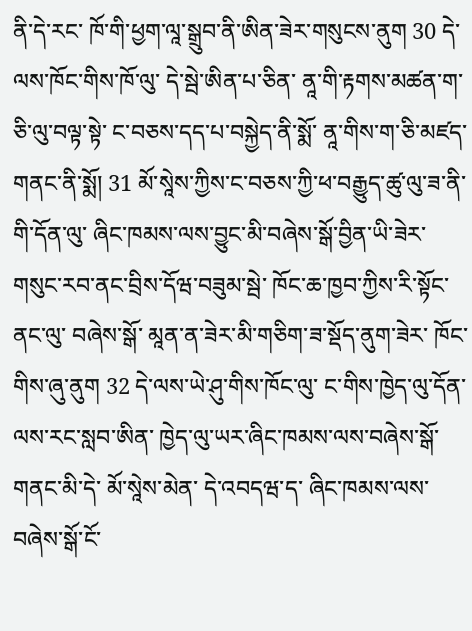ནི་དེ་རང་ ཁོ་གི་ཕྱག་ལཱ་སྒྲུབ་ནི་ཨིན་ཟེར་གསུངས་ནུག 30 དེ་ལས་ཁོང་གིས་ཁོ་ལུ་ དེ་སྦེ་ཨིན་པ་ཅིན་ ནཱ་གི་རྟགས་མཚན་ག་ཅི་ལུ་བལྟ་སྟེ་ ང་བཅས་དད་པ་བསྐྱེད་ནི་སྨོ་ ནཱ་གིས་ག་ཅི་མཛད་གནང་ནི་སྨོ། 31 མོ་སཱེས་ཀྱིས་ང་བཅས་ཀྱི་ཕ་བརྒྱུད་ཚུ་ལུ་ཟ་ནི་གི་དོན་ལུ་ ཞིང་ཁམས་ལས་བྱུང་མི་བཞེས་སྒོ་བྱིན་ཡི་ཟེར་ གསུང་རབ་ནང་བྲིས་དོཝ་བཟུམ་སྦེ་ ཁོང་ཆ་ཁྱབ་ཀྱིས་རི་སྟོང་ནང་ལུ་ བཞེས་སྒོ་ མཱན་ན་ཟེར་མི་གཅིག་ཟ་སྡོད་ནུག་ཟེར་ ཁོང་གིས་ཞུ་ནུག 32 དེ་ལས་ཡེ་ཤུ་གིས་ཁོང་ལུ་ ང་གིས་ཁྱེད་ལུ་དོན་ལས་རང་སླབ་ཨིན་ ཁྱེད་ལུ་ཡར་ཞིང་ཁམས་ལས་བཞེས་སྒོ་གནང་མི་དེ་ མོ་སཱེས་མེན་ དེ་འབདཝ་ད་ ཞིང་ཁམས་ལས་བཞེས་སྒོ་ངོ་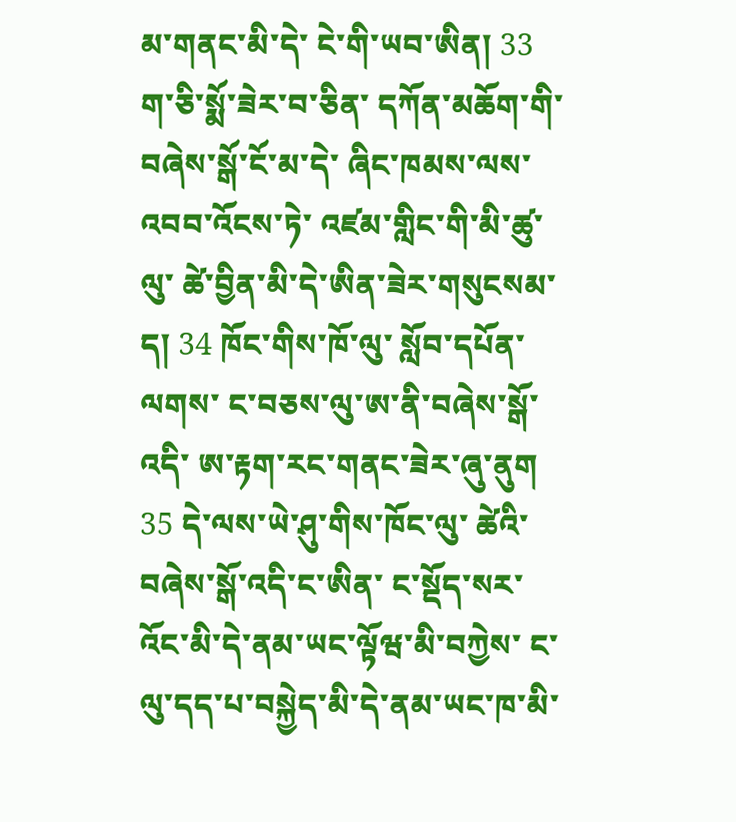མ་གནང་མི་དེ་ ངེ་གི་ཡབ་ཨིན། 33 ག་ཅི་སྨོ་ཟེར་བ་ཅིན་ དཀོན་མཆོག་གི་བཞེས་སྒོ་ངོ་མ་དེ་ ཞིང་ཁམས་ལས་འབབ་འོངས་ཏེ་ འཛམ་གླིང་གི་མི་ཚུ་ལུ་ ཚེ་བྱིན་མི་དེ་ཨིན་ཟེར་གསུངསམ་ད། 34 ཁོང་གིས་ཁོ་ལུ་ སློབ་དཔོན་ལགས་ ང་བཅས་ལུ་ཨ་ནི་བཞེས་སྒོ་འདི་ ཨ་རྟག་རང་གནང་ཟེར་ཞུ་ནུག 35 དེ་ལས་ཡེ་ཤུ་གིས་ཁོང་ལུ་ ཚེའི་བཞེས་སྒོ་འདི་ང་ཨིན་ ང་སྡོད་སར་འོང་མི་དེ་ནམ་ཡང་ལྟོཝ་མི་བཀྱེས་ ང་ལུ་དད་པ་བསྐྱེད་མི་དེ་ནམ་ཡང་ཁ་མི་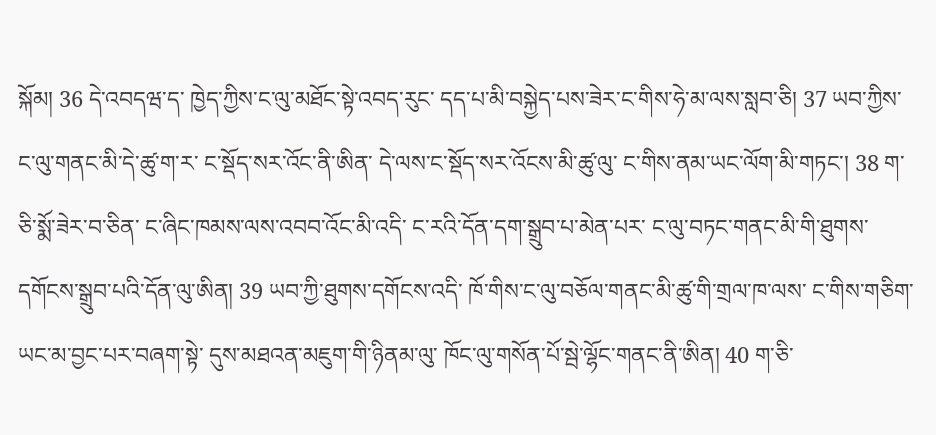སྐོམ། 36 དེ་འབདཝ་ད་ ཁྱེད་ཀྱིས་ང་ལུ་མཐོང་སྟེ་འབད་རུང་ དད་པ་མི་བསྐྱེད་པས་ཟེར་ང་གིས་ཧེ་མ་ལས་སླབ་ཅི། 37 ཡབ་ཀྱིས་ང་ལུ་གནང་མི་དེ་ཚུ་ག་ར་ ང་སྡོད་སར་འོང་ནི་ཨིན་ དེ་ལས་ང་སྡོད་སར་འོངས་མི་ཚུ་ལུ་ ང་གིས་ནམ་ཡང་ལོག་མི་གཏང་། 38 ག་ཅི་སྨོ་ཟེར་བ་ཅིན་ ང་ཞིང་ཁམས་ལས་འབབ་འོང་མི་འདི་ ང་རའི་དོན་དག་སྒྲུབ་པ་མེན་པར་ ང་ལུ་བཏང་གནང་མི་གི་ཐུགས་དགོངས་སྒྲུབ་པའི་དོན་ལུ་ཨིན། 39 ཡབ་ཀྱི་ཐུགས་དགོངས་འདི་ ཁོ་གིས་ང་ལུ་བཅོལ་གནང་མི་ཚུ་གི་གྲལ་ཁ་ལས་ ང་གིས་གཅིག་ཡང་མ་བྱང་པར་བཞག་སྟེ་ དུས་མཐའན་མཇུག་གི་ཉིནམ་ལུ་ ཁོང་ལུ་གསོན་པོ་སྦེ་ལྷོང་གནང་ནི་ཨིན། 40 ག་ཅི་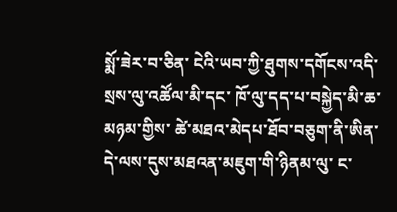སྨོ་ཟེར་བ་ཅིན་ ངེའི་ཡབ་ཀྱི་ཐུགས་དགོངས་འདི་ སྲས་ལུ་འཚོལ་མི་དང་ ཁོ་ལུ་དད་པ་བསྐྱེད་མི་ཆ་མཉམ་གྱིས་ ཚེ་མཐའ་མེདཔ་ཐོབ་བཅུག་ནི་ཨིན་ དེ་ལས་དུས་མཐའན་མཇུག་གི་ཉིནམ་ལུ་ ང་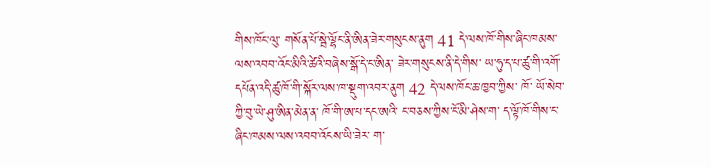གིས་ཁོང་ལུ་ གསོན་པོ་སྦེ་ལྷོང་ནི་ཨིན་ཟེར་གསུངས་ནུག 41 དེ་ལས་ཁོ་གིས་ཞིང་ཁམས་ལས་འབབ་འོང་མིའི་ཚེའི་བཞེས་སྒོ་དེ་ང་ཨིན་ ཟེར་གསུངས་ནི་དེ་གིས་ ཡ་ཧུ་ད་པ་ཚུ་གི་འགོ་དཔོན་འདི་ཚུ་ཁོ་གི་སྐོར་ལས་ཁ་སྡུག་འབར་ནུག 42 དེ་ལས་ཁོང་ཆ་ཁྱབ་ཀྱིས་ ཁོ་ ཡོ་སེབ་ཀྱི་བུ་ཡེ་ཤུ་ཨིན་མེན་ན་ ཁོ་གི་ཨ་པ་དང་ཨའི་ ང་བཅས་ཀྱིས་ངོ་མི་ཤེས་ག་ ད་ལྟོ་ཁོ་གིས་ང་ཞིང་ཁམས་ལས་འབབ་འོངས་ཡི་ཟེར་ ག་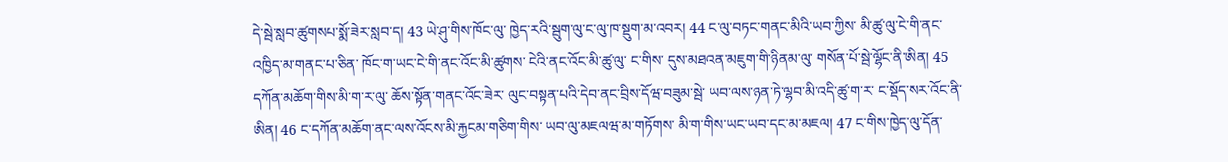དེ་སྦེ་སླབ་ཚུགསཔ་སྨོ་ཟེར་སླབ་ད། 43 ཡེ་ཤུ་གིས་ཁོང་ལུ་ ཁྱེད་རའི་སྦུག་ལུ་ང་ལུ་ཁ་སྡུག་མ་འབར། 44 ང་ལུ་བཏང་གནང་མིའི་ཡབ་ཀྱིས་ མི་ཚུ་ལུ་ངེ་གི་ནང་འཁྱིད་མ་གནང་པ་ཅིན་ ཁོང་ག་ཡང་ངེ་གི་ནང་འོང་མི་ཚུགས་ ངེའི་ནང་འོང་མི་ཚུ་ལུ་ ང་གིས་ དུས་མཐའན་མཇུག་གི་ཉིནམ་ལུ་ གསོན་པོ་སྦེ་ལྷོང་ནི་ཨིན། 45 དཀོན་མཆོག་གིས་མི་ག་ར་ལུ་ ཆོས་སྟོན་གནང་འོང་ཟེར་ ལུང་བསྟན་པའི་དེབ་ནང་བྲིས་དོཝ་བཟུམ་སྦེ་ ཡབ་ལས་ཉན་ཏེ་ལྷབ་མི་འདི་ཚུ་ག་ར་ ང་སྡོད་སར་འོང་ནི་ཨིན། 46 ང་དཀོན་མཆོག་ནང་ལས་འོངས་མི་རྐྱངམ་གཅིག་གིས་ ཡབ་ལུ་མཇལཝ་མ་གཏོགས་ མི་ག་གིས་ཡང་ཡབ་དང་མ་མཇལ། 47 ང་གིས་ཁྱེད་ལུ་དོན་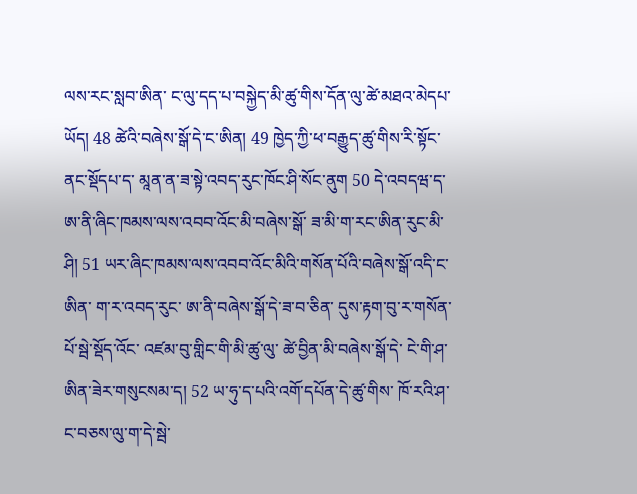ལས་རང་སླབ་ཨིན་ ང་ལུ་དད་པ་བསྐྱེད་མི་ཚུ་གིས་དོན་ལུ་ཚེ་མཐའ་མེདཔ་ཡོད། 48 ཚེའི་བཞེས་སྒོ་དེ་ང་ཨིན། 49 ཁྱེད་ཀྱི་ཕ་བརྒྱུད་ཚུ་གིས་རི་སྟོང་ནང་སྡོདཔ་ད་ མཱན་ན་ཟ་སྟེ་འབད་རུང་ཁོང་ཤི་སོང་ནུག 50 དེ་འབདཝ་ད་ ཨ་ནི་ཞིང་ཁམས་ལས་འབབ་འོང་མི་བཞེས་སྒོ་ ཟ་མི་ག་རང་ཨིན་རུང་མི་ཤི། 51 ཡར་ཞིང་ཁམས་ལས་འབབ་འོང་མིའི་གསོན་པོའི་བཞེས་སྒོ་འདི་ང་ཨིན་ ག་ར་འབད་རུང་ ཨ་ནི་བཞེས་སྒོ་དེ་ཟ་བ་ཅིན་ དུས་རྟག་བུ་ར་གསོན་པོ་སྦེ་སྡོད་འོང་ འཛམ་བུ་གླིང་གི་མི་ཚུ་ལུ་ ཚེ་བྱིན་མི་བཞེས་སྒོ་དེ་ ངེ་གི་ཤ་ཨིན་ཟེར་གསུངསམ་ད། 52 ཡ་ཧུ་ད་པའི་འགོ་དཔོན་དེ་ཚུ་གིས་ ཁོ་རའི་ཤ་ང་བཅས་ལུ་ག་དེ་སྦེ་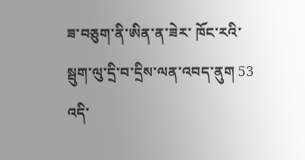ཟ་བཅུག་ནི་ཨིན་ན་ཟེར་ ཁོང་རའི་སྦུག་ལུ་དྲི་བ་དྲིས་ལན་འབད་ནུག 53 འདི་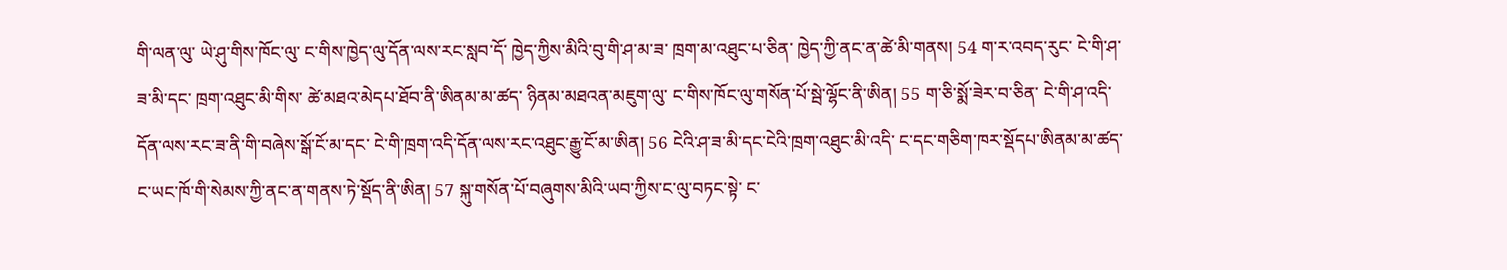གི་ལན་ལུ་ ཡེ་ཤུ་གིས་ཁོང་ལུ་ ང་གིས་ཁྱེད་ལུ་དོན་ལས་རང་སླབ་དོ་ ཁྱེད་ཀྱིས་མིའི་བུ་གི་ཤ་མ་ཟ་ ཁྲག་མ་འཐུང་པ་ཅིན་ ཁྱེད་ཀྱི་ནང་ན་ཚེ་མི་གནས། 54 ག་ར་འབད་རུང་ ངེ་གི་ཤ་ཟ་མི་དང་ ཁྲག་འཐུང་མི་གིས་ ཚེ་མཐའ་མེདཔ་ཐོབ་ནི་ཨིནམ་མ་ཚད་ ཉིནམ་མཐའན་མཇུག་ལུ་ ང་གིས་ཁོང་ལུ་གསོན་པོ་སྦེ་ལྷོང་ནི་ཨིན། 55 ག་ཅི་སྨོ་ཟེར་བ་ཅིན་ ངེ་གི་ཤ་འདི་དོན་ལས་རང་ཟ་ནི་གི་བཞེས་སྒོ་ངོ་མ་དང་ ངེ་གི་ཁྲག་འདི་དོན་ལས་རང་འཐུང་རྒྱུ་ངོ་མ་ཨིན། 56 ངེའི་ཤ་ཟ་མི་དང་ངེའི་ཁྲག་འཐུང་མི་འདི་ ང་དང་གཅིག་ཁར་སྡོདཔ་ཨིནམ་མ་ཚད་ ང་ཡང་ཁོ་གི་སེམས་ཀྱི་ནང་ན་གནས་ཏེ་སྡོད་ནི་ཨིན། 57 སྐུ་གསོན་པོ་བཞུགས་མིའི་ཡབ་ཀྱིས་ང་ལུ་བཏང་སྟེ་ ང་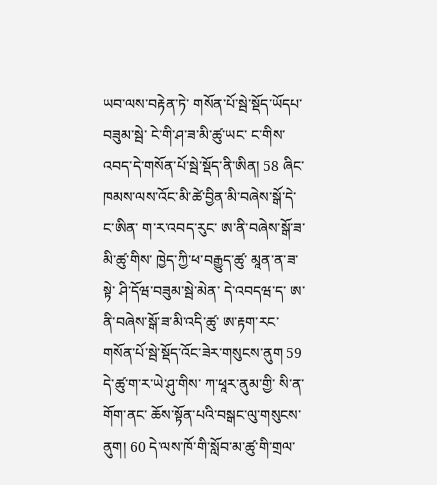ཡབ་ལས་བརྟེན་ཏེ་ གསོན་པོ་སྦེ་སྡོད་ཡོདཔ་བཟུམ་སྦེ་ ངེ་གི་ཤ་ཟ་མི་ཚུ་ཡང་ ང་གིས་འབད་དེ་གསོན་པོ་སྦེ་སྡོད་ནི་ཨིན། 58 ཞིང་ཁམས་ལས་འོང་མི་ཚེ་བྱིན་མི་བཞེས་སྒོ་དེ་ང་ཨིན་ ག་ར་འབད་རུང་ ཨ་ནི་བཞེས་སྒོ་ཟ་མི་ཚུ་གིས་ ཁྱེད་ཀྱི་ཕ་བརྒྱུད་ཚུ་ མཱན་ན་ཟ་སྟེ་ ཤི་དོཝ་བཟུམ་སྦེ་མེན་ དེ་འབདཝ་ད་ ཨ་ནི་བཞེས་སྒོ་ཟ་མི་འདི་ཚུ་ ཨ་རྟག་རང་གསོན་པོ་སྦེ་སྡོད་འོང་ཟེར་གསུངས་ནུག 59 དེ་ཚུ་ག་ར་ཡེ་ཤུ་གིས་ ཀ་ཕཱར་ནུམ་གྱི་ སི་ན་གོག་ནང་ ཆོས་སྟོན་པའི་བསྒང་ལུ་གསུངས་ནུག། 60 དེ་ལས་ཁོ་གི་སློབ་མ་ཚུ་གི་གྲལ་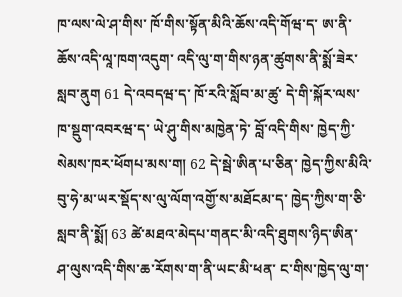ཁ་ལས་ལེ་ཤ་གིས་ ཁོ་གིས་སྟོན་མིའི་ཆོས་འདི་གོཝ་ད་ ཨ་ནི་ཆོས་འདི་ལཱ་ཁག་འདུག་ འདི་ལུ་ག་གིས་ཉན་ཚུགས་ནི་སྨོ་ཟེར་སླབ་ནུག 61 དེ་འབདཝ་ད་ ཁོ་རའི་སློབ་མ་ཚུ་ དེ་གི་སྐོར་ལས་ ཁ་སྡུག་འབརཝ་ད་ ཡེ་ཤུ་གིས་མཁྱེན་ཏེ་ བློ་འདི་གིས་ ཁྱེད་ཀྱི་སེམས་ཁར་ཕོགཔ་མས་ག། 62 དེ་སྦེ་ཨིན་པ་ཅིན་ ཁྱེད་ཀྱིས་མིའི་བུ་ཧེ་མ་ཡར་སྡོད་ས་ལུ་ལོག་འགྱོ་ས་མཐོངམ་ད་ ཁྱེད་ཀྱིས་ག་ཅི་སླབ་ནི་སྨོ། 63 ཚེ་མཐའ་མེདཔ་གནང་མི་འདི་ཐུགས་ཉིད་ཨིན་ ཤ་ལུས་འདི་གིས་ཆ་རོགས་ག་ནི་ཡང་མི་ཕན་ ང་གིས་ཁྱེད་ལུ་ག་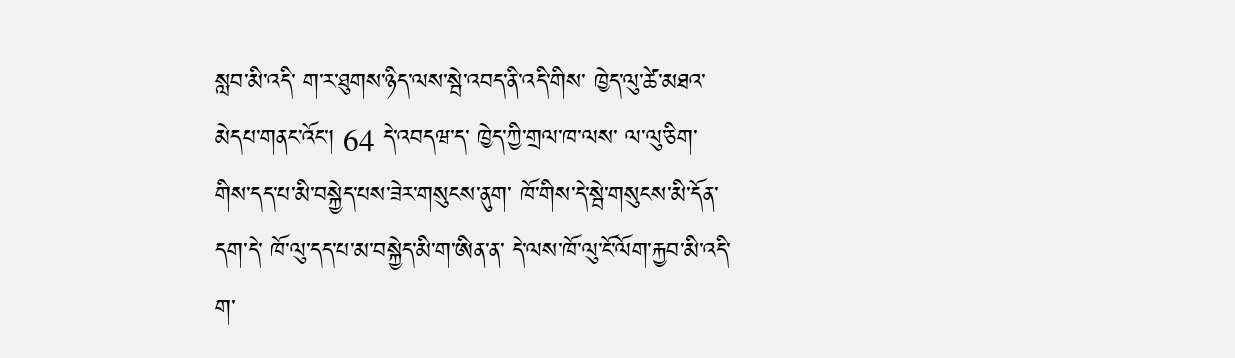སླབ་མི་འདི་ ག་ར་ཐུགས་ཉིད་ལས་སྦེ་འབད་ནི་འདི་གིས་ ཁྱེད་ལུ་ཚེ་མཐའ་མེདཔ་གནང་འོང་། 64 དེ་འབདཝ་ད་ ཁྱེད་ཀྱི་གྲལ་ཁ་ལས་ ལ་ལུ་ཅིག་གིས་དད་པ་མི་བསྐྱེད་པས་ཟེར་གསུངས་ནུག་ ཁོ་གིས་དེ་སྦེ་གསུངས་མི་དོན་དག་དེ་ ཁོ་ལུ་དད་པ་མ་བསྐྱེད་མི་ག་ཨིན་ན་ དེ་ལས་ཁོ་ལུ་ངོ་ལོག་རྐྱབ་མི་འདི་ག་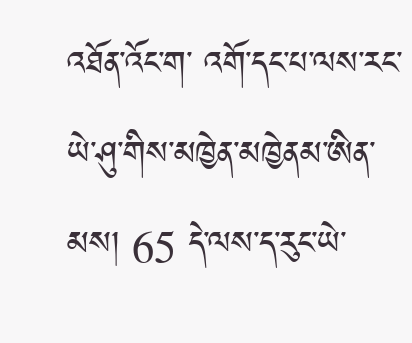འཐོན་འོང་ག་ འགོ་དང་པ་ལས་རང་ ཡེ་ཤུ་གིས་མཁྱེན་མཁྱེནམ་ཨིན་མས། 65 དེ་ལས་ད་རུང་ཡེ་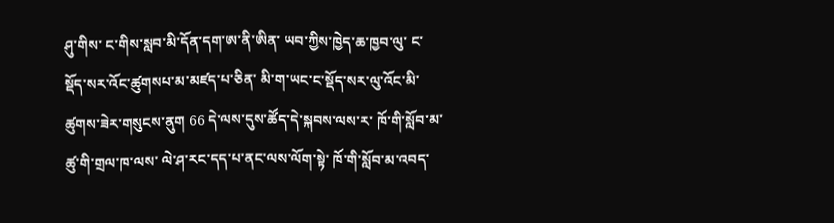ཤུ་གིས་ ང་གིས་སླབ་མི་དོན་དག་ཨ་ནི་ཨིན་ ཡབ་ཀྱིས་ཁྱེད་ཆ་ཁྱབ་ལུ་ ང་སྡོད་སར་འོང་ཚུགསཔ་མ་མཛད་པ་ཅིན་ མི་ག་ཡང་ང་སྡོད་སར་ལུ་འོང་མི་ཚུགས་ཟེར་གསུངས་ནུག 66 དེ་ལས་དུས་ཚོད་དེ་སྐབས་ལས་ར་ ཁོ་གི་སློབ་མ་ཚུ་གི་གྲལ་ཁ་ལས་ ལེ་ཤ་རང་དད་པ་ནང་ལས་ལོག་སྟེ་ ཁོ་གི་སློབ་མ་འབད་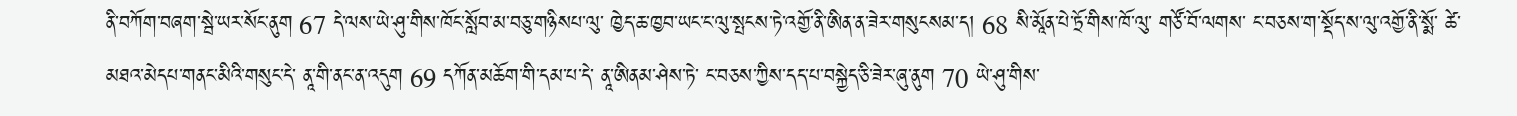ནི་བཀོག་བཞག་སྦེ་ཡར་སོང་ནུག 67 དེ་ལས་ཡེ་ཤུ་གིས་ཁོང་སློབ་མ་བཅུ་གཉིསཔ་ལུ་ ཁྱེད་ཆ་ཁྱབ་ཡང་ང་ལུ་སྤངས་ཏེ་འགྱོ་ནི་ཨིན་ན་ཟེར་གསུངསམ་ད། 68 སི་མཱོན་པེ་ཏྲོ་གིས་ཁོ་ལུ་ གཙོ་བོ་ལགས་ ང་བཅས་ག་སྡོད་ས་ལུ་འགྱོ་ནི་སྨོ་ ཚེ་མཐའ་མེདཔ་གནང་མིའི་གསུང་དེ་ ནཱ་གི་ནང་ན་འདུག 69 དཀོན་མཆོག་གི་དམ་པ་དེ་ ནཱ་ཨིནམ་ཤེས་ཏེ་ ང་བཅས་ཀྱིས་དད་པ་བསྐྱེད་ཅི་ཟེར་ཞུ་ནུག 70 ཡེ་ཤུ་གིས་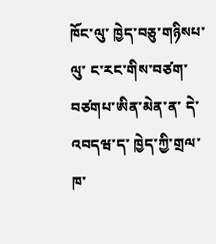ཁོང་ལུ་ ཁྱེད་བཅུ་གཉིསཔ་ལུ་ ང་རང་གིས་བཙག་བཙགཔ་ཨིན་མེན་ན་ དེ་འབདཝ་ད་ ཁྱེད་ཀྱི་གྲལ་ཁ་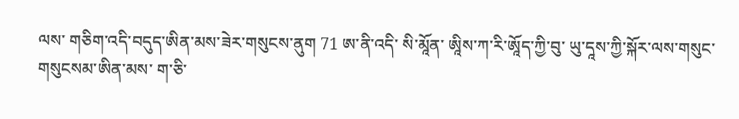ལས་ གཅིག་འདི་བདུད་ཨིན་མས་ཟེར་གསུངས་ནུག 71 ཨ་ནི་འདི་ སི་མཱོན་ ཨཱིས་ཀ་རི་ཨཱོད་ཀྱི་བུ་ ཡུ་དཱས་ཀྱི་སྐོར་ལས་གསུང་གསུངསམ་ཨིན་མས་ ག་ཅི་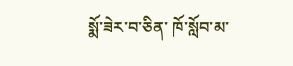སྨོ་ཟེར་བ་ཅིན་ ཁོ་སློབ་མ་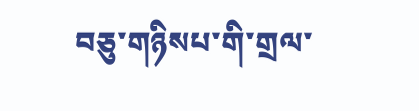བཅུ་གཉིསཔ་གི་གྲལ་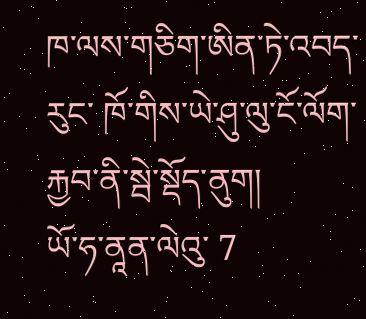ཁ་ལས་གཅིག་ཨིན་ཏེ་འབད་རུང་ ཁོ་གིས་ཡེ་ཤུ་ལུ་ངོ་ལོག་རྐྱབ་ནི་སྦེ་སྡོད་ནུག།
ཡོ་ཧ་ནཱན་ལེའུ་ 7